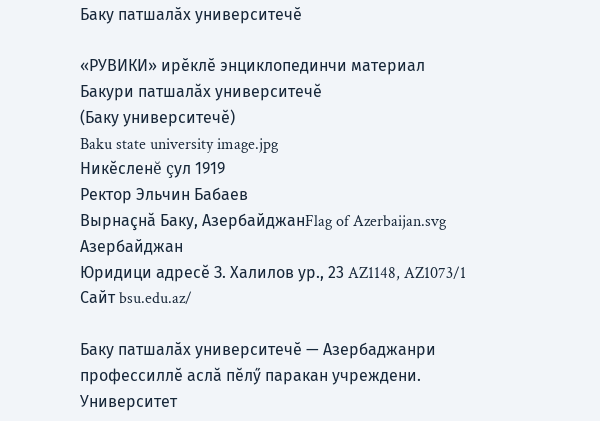Баку патшалӑх университечӗ

«РУВИКИ» ирӗклӗ энциклопединчи материал
Бакури патшалăх университечĕ
(Баку университечĕ)
Baku state university image.jpg
Никĕсленĕ çул 1919
Ректор Эльчин Бабаев
Вырнаçнă Баку, АзербайджанFlag of Azerbaijan.svg Азербайджан
Юридици адресĕ З. Халилов ур., 23 AZ1148, AZ1073/1
Сайт bsu.edu.az/

Баку патшалӑх университечӗ — Азербаджанри профессиллĕ аслă пĕлӳ паракан учреждени. Университет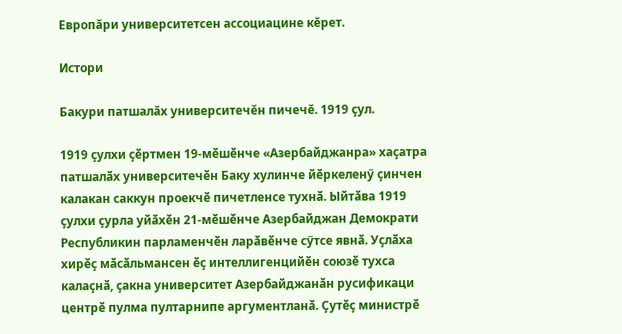Европăри университетсен ассоциацине кĕрет.

Истори

Бакури патшалăх университечĕн пичечĕ. 1919 çул.

1919 ҫулхи ҫӗртмен 19-мӗшӗнче «Азербайджанра» хаҫатра патшалӑх университечӗн Баку хулинче йӗркеленӳ ҫинчен калакан саккун проекчӗ пичетленсе тухнӑ. Ыйтӑва 1919 ҫулхи ҫурла уйӑхӗн 21-мӗшӗнче Азербайджан Демократи Республикин парламенчӗн ларӑвӗнче сӳтсе явнӑ. Уҫлӑха хирӗҫ мӑсӑльмансен ӗҫ интеллигенцийӗн союзӗ тухса калаҫнӑ, ҫакна университет Азербайджанӑн русификаци центрӗ пулма пултарнипе аргументланӑ. Ҫутӗҫ министрӗ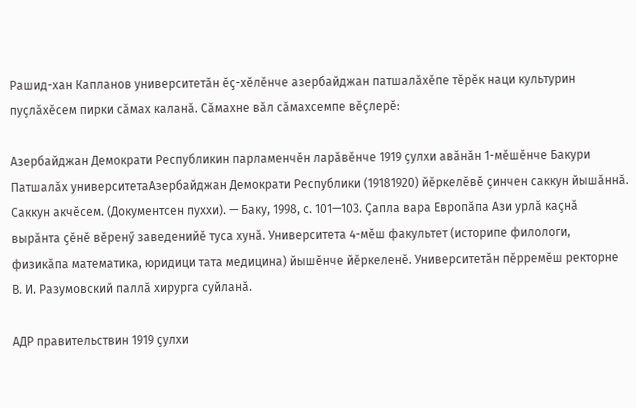Рашид-хан Капланов университетӑн ӗҫ-хӗлӗнче азербайджан патшалӑхӗпе тӗрӗк наци культурин пуҫлӑхӗсем пирки сӑмах каланӑ. Сӑмахне вӑл сӑмахсемпе вӗҫлерӗ:

Азербайджан Демократи Республикин парламенчӗн ларӑвӗнче 1919 ҫулхи авӑнӑн 1-мӗшӗнче Бакури Патшалӑх университетаАзербайджан Демократи Республики (19181920) йӗркелӗвӗ ҫинчен саккун йышӑннӑ. Саккун акчӗсем. (Документсен пуххи). — Баку, 1998, с. 101—103. Ҫапла вара Европӑпа Ази урлӑ каҫнӑ вырӑнта ҫӗнӗ вӗренӳ заведенийӗ туса хунӑ. Университета 4-мӗш факультет (историпе филологи, физикӑпа математика, юридици тата медицина) йышӗнче йӗркеленӗ. Университетӑн пӗрремӗш ректорне В. И. Разумовский паллӑ хирурга суйланӑ.

АДР правительствин 1919 ҫулхи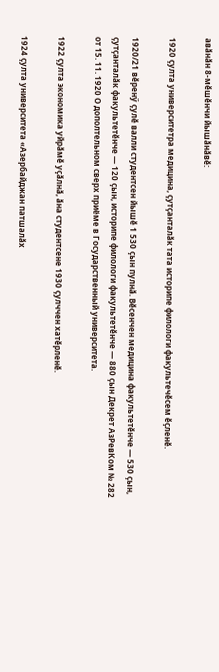авӑнӑн 8-мӗшӗнчи йышӑнӑвӗ:

1920 ҫулта университетра медицина, ҫутҫанталӑк тата историпе филологи факультечӗсем ӗҫленӗ.

1920/21 вӗренӳ ҫулӗ валли студентсен йышӗ 1 530 ҫын пулнӑ. Вӗсенчен медицина факультетӗнче — 530 ҫын, ҫутҫанталӑк факультетӗнче — 120 ҫын, историпе филологи факультетӗнче — 880 ҫын Декрет АзРевКом № 282 от 15. 11. 1920 О дополтельном сверх приёме в Государственный университета.

1922 ҫулта экономика уйрӑмӗ уҫӑлнӑ, ӑна студентсене 1930 ҫулччен хатӗрленӗ.

1924 ҫулта университета «Азербайджан патшалӑх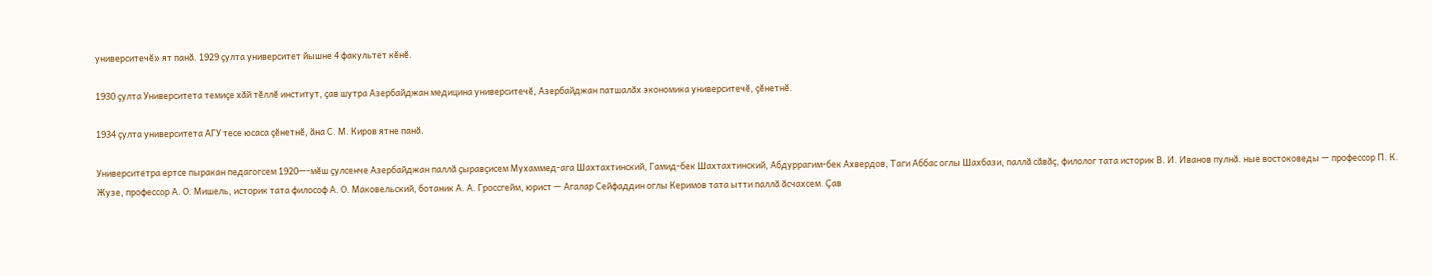университечӗ» ят панӑ. 1929 ҫулта университет йышне 4 факультет кӗнӗ.

1930 ҫулта Университета темиҫе хӑй тӗллӗ институт, ҫав шутра Азербайджан медицина университечӗ, Азербайджан патшалӑх экономика университечӗ, ҫӗнетнӗ.

1934 ҫулта университета АГУ тесе юсаса ҫӗнетнӗ, ӑна С. М. Киров ятне панӑ.

Университетра ертсе пыракан педагогсем 1920—-мӗш ҫулсенче Азербайджан паллӑ ҫыравҫисем Мухаммед-ага Шахтахтинский, Гамид-бек Шахтахтинский, Абдуррагим-бек Ахвердов, Таги Аббас оглы Шахбази, паллӑ сӑвӑҫ, филолог тата историк В. И. Иванов пулнӑ. ные востоковеды — профессор П. К. Жузе, профессор А. О. Мишель, историк тата философ А. О. Маковельский, ботаник А. А. Гроссгейм, юрист — Агалар Сейфаддин оглы Керимов тата ытти паллӑ ӑсчахсем. Ҫав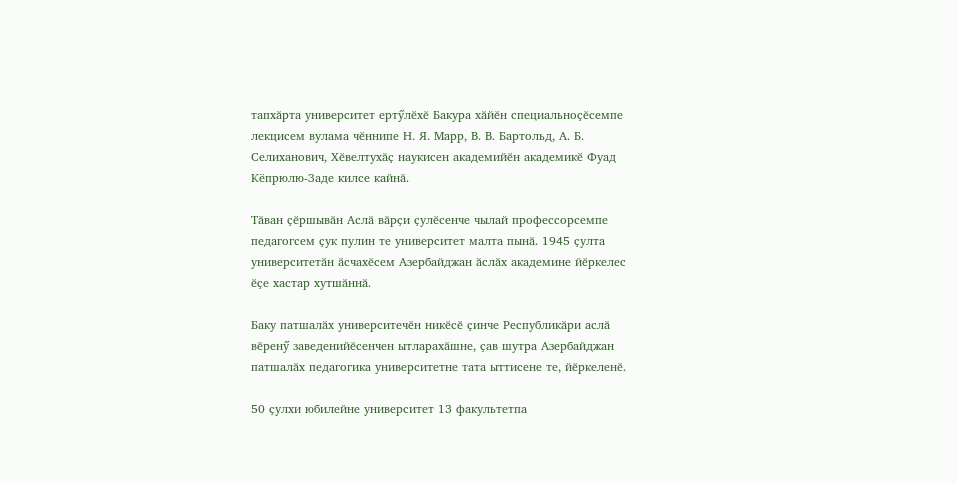тапхӑрта университет ертӳлӗхӗ Бакура хӑйӗн специальноҫӗсемпе лекцисем вулама чӗннипе Н. Я. Марр, В. В. Бартольд, А. Б. Селиханович, Хӗвелтухӑҫ наукисен академийӗн академикӗ Фуад Кёпрюлю-Заде килсе кайнӑ.

Тӑван ҫӗршывӑн Аслӑ вӑрҫи ҫулӗсенче чылай профессорсемпе педагогсем ҫук пулин те университет малта пынӑ. 1945 ҫулта университетӑн ӑсчахӗсем Азербайджан ӑслӑх академине йӗркелес ӗҫе хастар хутшӑннӑ.

Баку патшалӑх университечӗн никӗсӗ ҫинче Республикӑри аслӑ вӗренӳ заведенийӗсенчен ытларахӑшне, ҫав шутра Азербайджан патшалӑх педагогика университетне тата ыттисене те, йӗркеленӗ.

50 ҫулхи юбилейне университет 13 факультетпа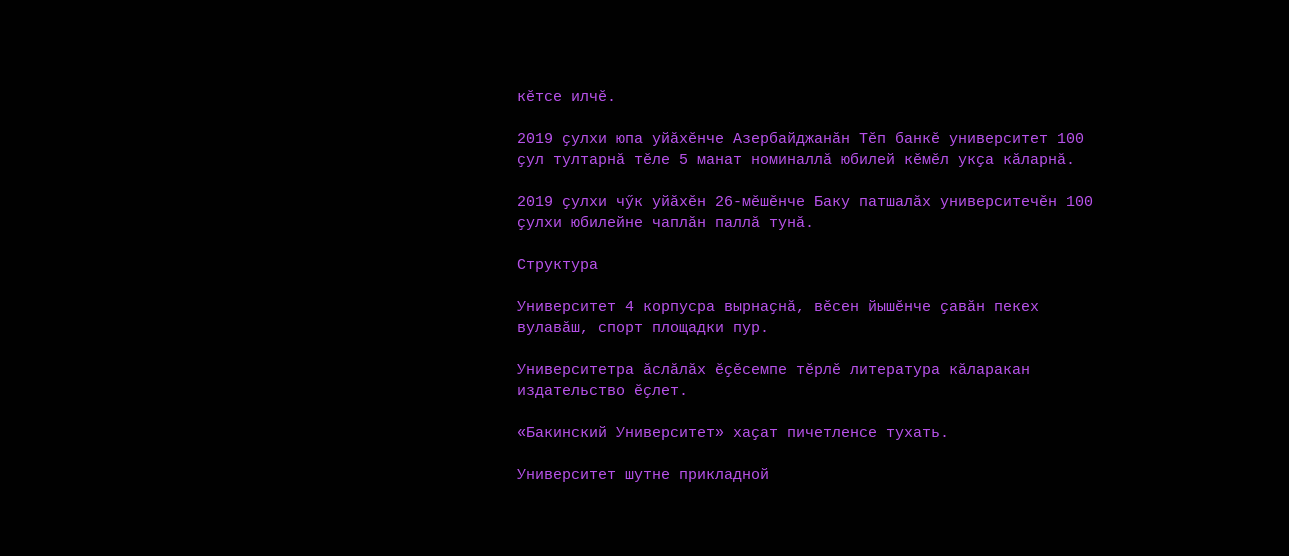кӗтсе илчӗ.

2019 ҫулхи юпа уйӑхӗнче Азербайджанӑн Тӗп банкӗ университет 100 ҫул тултарнӑ тӗле 5 манат номиналлӑ юбилей кӗмӗл укҫа кӑларнӑ.

2019 ҫулхи чӳк уйӑхӗн 26-мӗшӗнче Баку патшалӑх университечӗн 100 ҫулхи юбилейне чаплӑн паллӑ тунӑ.

Структура

Университет 4 корпусра вырнаҫнӑ, вӗсен йышӗнче ҫавӑн пекех вулавӑш, спорт площадки пур.

Университетра ӑслӑлӑх ӗҫӗсемпе тӗрлӗ литература кӑларакан издательство ӗҫлет.

«Бакинский Университет» хаҫат пичетленсе тухать.

Университет шутне прикладной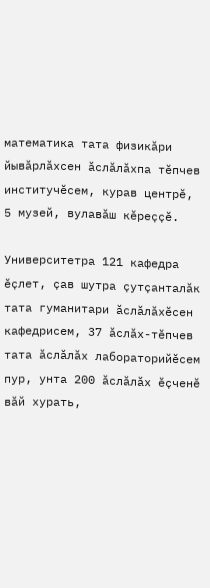математика тата физикӑри йывӑрлӑхсен ӑслӑлӑхпа тӗпчев институчӗсем, курав центрӗ, 5 музей, вулавӑш кӗреҫҫӗ.

Университетра 121 кафедра ӗҫлет, ҫав шутра ҫутҫанталӑк тата гуманитари ӑслӑлӑхӗсен кафедрисем, 37 ӑслӑх-тӗпчев тата ӑслӑлӑх лабораторийӗсем пур, унта 200 ӑслӑлӑх ӗҫченӗ вӑй хурать,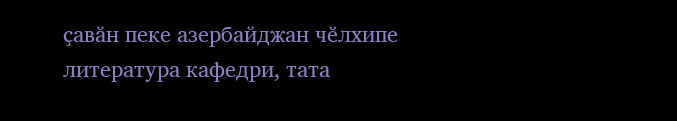ҫавӑн пеке азербайджан чӗлхипе литература кафедри, тата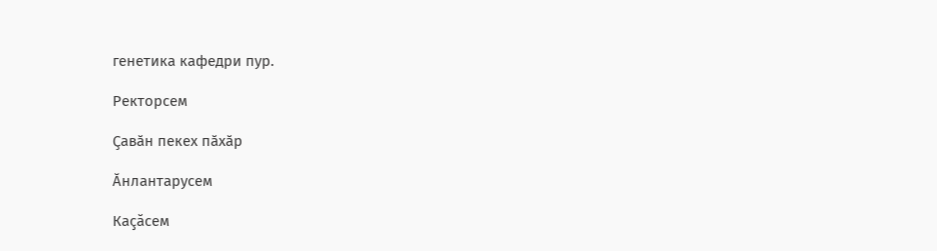генетика кафедри пур.

Ректорсем

Ҫавӑн пекех пӑхӑр

Ӑнлантарусем

Каçăсем